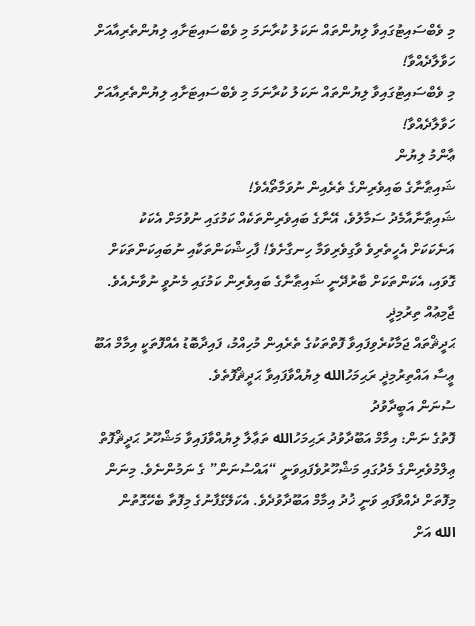މި ވެބްސައިޓުގައިވާ ލިޔުންތައް ނަކަލު ކުރާނަމަ މި ވެބްސައިޓަށާއި ލިޔުންތެރިއާއަށް ހަވާލާދެއްވާ!
މި ވެބްސައިޓުގައިވާ ލިޔުންތައް ނަކަލު ކުރާނަމަ މި ވެބްސައިޓަށާއި ލިޔުންތެރިއާއަށް ހަވާލާދެއްވާ!
ޢާންމު ލިޔުން
ޝައިޠާނާގެ ބައިވެރިންގެ ތެރެއިން ނުވަމާތޯއެވެ!
ޝައިޠާނާއާމެދު ސަމާލުވެ، އޭނާގެ ބައިވެރިންތަކެއް ކަމުގައި ނުވުމަށް އެކަކު އަނެކަކަށް އެހީތެރިވެ ވާގިވެރިވަމާ ހިނގާށެވެ! ފާހިޝްކަންތަކާއި ނުބައިކަންތަކަށް ގޮވައި، އެކަންތަކަށް ބާރުދޭނީ ޝައިޠާނާގެ ބައިވެރިން ކަމުގައި މެނުވީ ނުވާނެއެވެ.
ޖާމިޢުއް ތިރުމިޛީ
ޙަދީޘްތައް ޖަމާކުރެވިފައިވާ ފޮތްތަކުގެ ތެރެއިން މުހިއްމު، ފައިދާބޮޑު އެއްފޮތަކީ އިމާމް އަބޫ ޢީސާ އައްތިރުމިޛީ ރަޙިމަހުالله ލިޔުއްވާފައިވާ ޙަދީޘްފޮތެވެ.
ސުނަން އަބީދާވުދު
ފޮތުގެ ނަން: އިމާމް އަބޫދާވުދު ރަޙިމަހުالله ތަޢާލާ ލިޔުއްވާފައިވާ މަޝްހޫރު ޙަދީޘްފޮތް ޢިލްމުވެރިންގެ މެދުގައި މަޝްހޫރުވެފައިވަނީ “އައްސުނަން” ގެ ނަމުންނެވެ. މިނަން މިފޮތަށް ދެއްވާފައި ވަނީ ޚުދު އިމާމް އަބޫދާވުދެވެ. އެކަލޭގެފާނުގެ މިފޮތާ ބެހޭގޮތުން
الله އަށް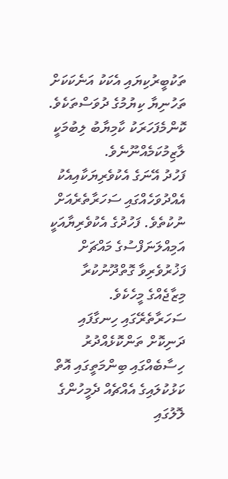ތަކުބީރުކިޔައި އެކަކު އަނެކަކަށް ތަހުނިޔާ ކިޔުމުގެ ދުވަސްތަކެވެ.
ކޮންމެފަހަރަކު ކާމިޔާބު ލިބުމަކީ ލާޒިމުކަމެއްނޫނެވެ.
ފަހުދު އޭނަގެ އެކުވެރިޔަކާއިއެކު އެއްދުވަހެއްގައި ސަހަރާތެރެއަށް ނުކުތެވެ. ފަހުދުގެ އެކުވެރިޔާއަކީ އަމިއްލަނަފްސުގެ މައްޗަށް ފަޚުރުވެރިވާ ގޮތްދޫނުކުރާ މިޒާޖެއްގެ މީހެކެވެ. ސަހަރާތެރޭގައި ހިނގާފައި ދަނިކޮށް ތަންކޮޅެއްދުރު ހިސާބެއްގައި ބިންމަތީގައި އޮތް ކަޅުކުލައިގެ އެއްޗެއް ދެމީހުންގެ ލޮލުގައި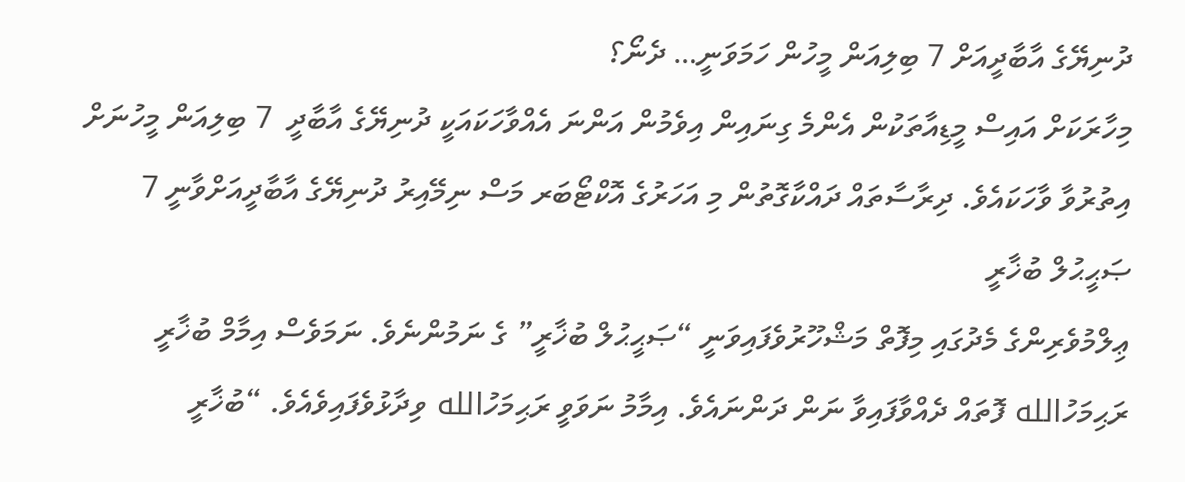ދުނިޔޭގެ އާބާދީއަށް 7 ބިލިއަން މީހުން ހަމަވަނީ… ދެނޯ؟
މިހާރަކަށް އައިސް މީޑިއާތަކުން އެންމެ ގިނައިން އިވެމުން އަންނަ އެއްވާހަކައަކީ ދުނިޔޭގެ އާބާދީ  7 ބިލިއަން މީހުނަށް އިތުރުވާ ވާހަކައެވެ. ދިރާސާތައް ދައްކާގޮތުން މި އަހަރުގެ އޮކްޓޯބަރ މަސް ނިމޭއިރު ދުނިޔޭގެ އާބާދީއަށްވާނީ 7
ޞަޙީޙުލް ބުޚާރީ
ޢިލްމުވެރިންގެ މެދުގައި މިފޮތް މަޝްހޫރުވެފައިވަނީ “ޞަޙީޙުލް ބުޚާރީ” ގެ ނަމުންނެވެ. ނަމަވެސް އިމާމް ބުޚާރީ ރަޙިމަހުالله ފޮތައް ދެއްވާފައިވާ ނަން ދަންނައެވެ. އިމާމު ނަވަވީ ރަޙިމަހުالله ވިދާޅުވެފައިވެއެވެ. “ބުޚާރީ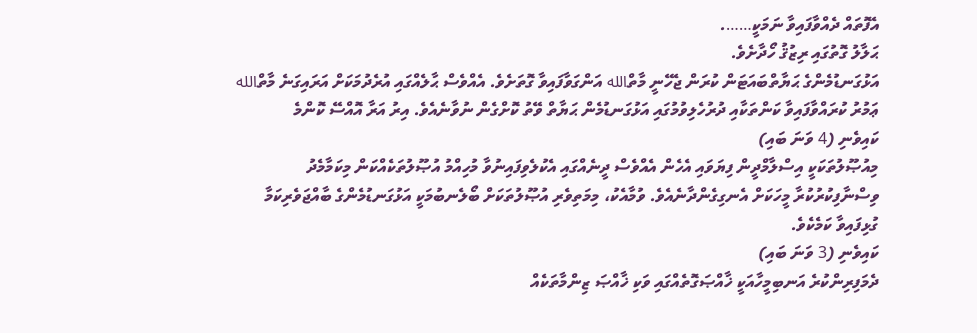އެފޮތައް ދެއްވާފައިވާ ނަމަކީ…….
ޙަލާލު ގޮތުގައި ރިޒުޤު ހޯދާށެވެ.
އަޅުގަނޑުމެންގެ ޙަޔާތްބައަޓަން ކުރަން ޖެހޭނީ މާތްالله އަންގަވާފައިވާ ގޮތަށެވެ. އެއްވެސް ޙާލެއްގައި އުރެދުމަކަށް އަރައިގަނެ މާތްالله ޢަމުރު ކުރައްވާފައިވާ ކަންތަކާއި ދުރުހެލިވުމުގައި އަޅުގަނޑުމެން ޙަޔާތް ވޭތު ކޮށްގެން ނުވާނެއެވެ. އިރު އަރާ އޮއްސޭ ކޮންމެ
ކައިވެނި (4 ވަނަ ބައި)
މިއުޞޫލުތަކަކީ އިސްލާމްދީން ފިޔަވައި އެހެން އެއްވެސް ދީނެއްގައި އެކުލެވިފައިނުވާ މުހިއްމު އުޞޫލުތަކެއްކަން މިކަމާމެދު ވިސްނާފިކުރުކުރާ މީހަކަށް އެނގިގެންދާނެއެވެ. ވުމާއެކު، މިމަތިވެރި އުޞޫލުތަކަށް ބޯލެނބުމަކީ އަޅުގަނޑުމެންގެ ބާއްޖަވެރިކަމާ ގުޅިފައިވާ ކަމެކެވެ.
ކައިވެނި (3 ވަނަ ބައި)
ދެމަފިރިންކުރެ އަނބިމީހާއަކީ ޚާއްޞަގޮތެއްގައި ވަކި ޚާއްޞަ ޒިންމާތަކެއް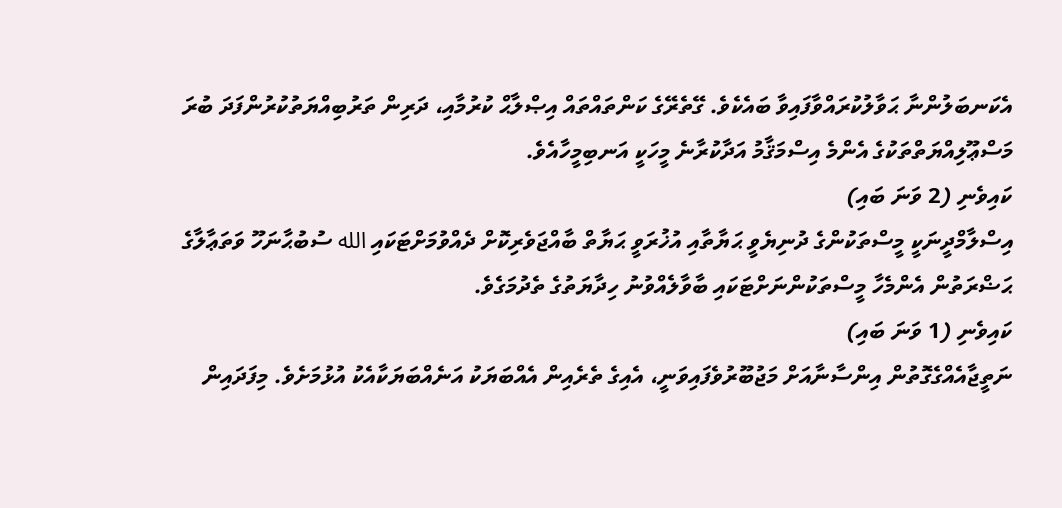އެކަނބަލުންނާ ޙަވާލުކުރައްވާފައިވާ ބައެކެވެ. ގޭތެރޭގެ ކަންތައްތައް އިޞްލާޙް ކުރުމާއި، ދަރިން ތަރުބިއްޔަތުކުރުންފަދަ ބުރަ މަސްޢޫލިއްޔަތްތަކުގެ އެންމެ އިސްމަޤާމު އަދާކުރާނެ މީހަކީ އަނބިމީހާއެވެ.
ކައިވެނި (2 ވަނަ ބައި)
އިސްލާމްދީނަކީ މީސްތަކުންގެ ދުނިޔެވީ ޙަޔާތާއި އުޚުރަވީ ޙަޔާތް ބާއްޖަވެރިކޮށް ދެއްވުމަށްޓަކައި الله ސުބުޙާނަހޫ ވަތަޢާލާގެ ޙަޟްރަތުން އެންމެހާ މީސްތަކުންނަށްޓަކައި ބާވާލެއްވުނު ހިދާޔަތުގެ ތެދުމަގެވެ.
ކައިވެނި (1 ވަނަ ބައި)
ނަތީޖާއެއްގެގޮތުން އިންސާނާއަށް މަޖުބޫރުވެފައިވަނީ، އެއިގެ ތެރެއިން އެއްބަޔަކު އަނެއްބަޔަކާއެކު އުޅުމަށެވެ. މިފަދައިން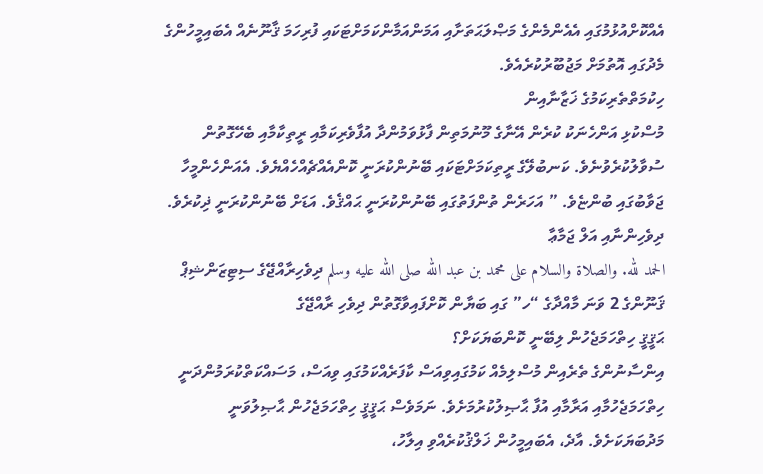އެއްކޮށްއުޅުމުގައި އެއެންމެންގެ މަޞްލަޙަތަށާއި އަމަންއަމާންކަމަށްޓަކައި ފުރިހަމަ ޤާނޫނެއް އެބައިމީހުންގެ މެދުގައި އޮތުމަށް މަޖުބޫރުކުރެއެވެ.
ހިކުމަތްތެރިކަމުގެ ޚަޒާނާއިން
މުސްކުޅި އަންހެނަކު ކުރެން އޭނާގެ މޫނުމަތިން ފާޅުވަމުންދާ އުފާވެރިކަމާއި ރީތިކާމާއި ބެހޭގޮތުން ސުވާލުކުރެވުނެވެ. ކަނބުލޭގެ ރީތިކަމަށްޓަކައި ބޭނުންކުރަނީ ކޮންއެއްޗެއްހެއްޔެވެ. އެއަންހެންމީހާ ޖަވާބުގައި ބުންޏެވެ. ” އަހަރެން ތުންފަތުގައި ބޭނުންކުރަނީ ޙައްޤެވެ. އަޑަށް ބޭނުންކުރަނީ ޛިކުރެވެ.
ދިވެހިންނާއި އަލް ޖަމާޢާ
الحمد لله. والصلاة والسلام على محمد بن عبد الله صلى الله عليه وسلم ދިވެހިރާއްޖޭގެ ސިޓިޒަންޝިޕް ޤަނޫންގެ 2 ވަނަ މާއްދާގެ “ހ” ގައި ބަޔާން ކޮށްފައިވާގޮތުން ދިވެހި ރާއްޖޭގެ
ޙަޤީޤީ ހިތްހަމަޖެހުން ލިބޭނީ ކޮންބަޔަކަށް؟
އިންސާނުންގެ ތެރެއިން މުސްލިމެއް ކަމުގައިވިއަސް ކާފަރެއްކަމުގައި ވިއަސް، މަސައްކަތްކުރަމުންދަނީ ހިތްހަމަޖެހުމާއި އަރާމާއި އުފާ ޙާޞިލުކުރުމަށެވެ. ނަމަވެސް ޙަޤީޤީ ހިތްހަމަޖެހުން ޙާޞިލުވަނީ މަދުބަޔަކަށެވެ. އާދެ، އެބައިމީހުން ޚަލްޤުކުރެއްވި އިލާހު،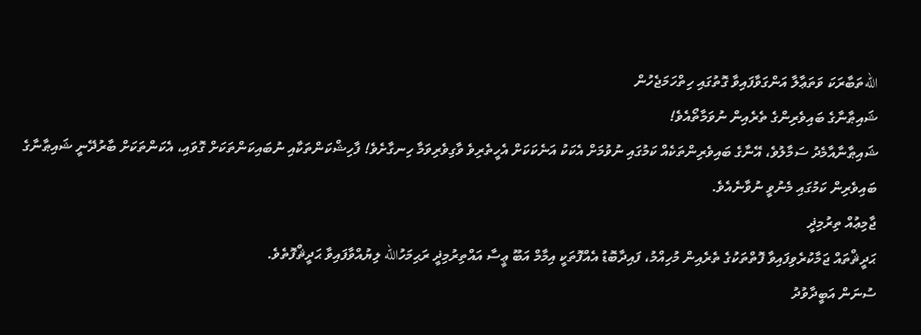اللهތަބާރަކަ ވަތަޢާލާ އަންގަވާފައިވާ ގޮތުގައި ހިތްހަމަޖެހުން
ޝައިޠާނާގެ ބައިވެރިންގެ ތެރެއިން ނުވަމާތޯއެވެ!
ޝައިޠާނާއާމެދު ސަމާލުވެ، އޭނާގެ ބައިވެރިންތަކެއް ކަމުގައި ނުވުމަށް އެކަކު އަނެކަކަށް އެހީތެރިވެ ވާގިވެރިވަމާ ހިނގާށެވެ! ފާހިޝްކަންތަކާއި ނުބައިކަންތަކަށް ގޮވައި، އެކަންތަކަށް ބާރުދޭނީ ޝައިޠާނާގެ ބައިވެރިން ކަމުގައި މެނުވީ ނުވާނެއެވެ.
ޖާމިޢުއް ތިރުމިޛީ
ޙަދީޘްތައް ޖަމާކުރެވިފައިވާ ފޮތްތަކުގެ ތެރެއިން މުހިއްމު، ފައިދާބޮޑު އެއްފޮތަކީ އިމާމް އަބޫ ޢީސާ އައްތިރުމިޛީ ރަޙިމަހުالله ލިޔުއްވާފައިވާ ޙަދީޘްފޮތެވެ.
ސުނަން އަބީދާވުދު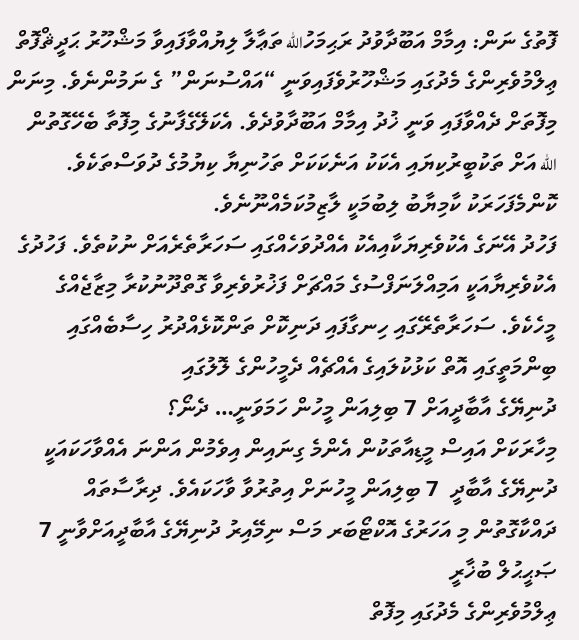ފޮތުގެ ނަން: އިމާމް އަބޫދާވުދު ރަޙިމަހުالله ތަޢާލާ ލިޔުއްވާފައިވާ މަޝްހޫރު ޙަދީޘްފޮތް ޢިލްމުވެރިންގެ މެދުގައި މަޝްހޫރުވެފައިވަނީ “އައްސުނަން” ގެ ނަމުންނެވެ. މިނަން މިފޮތަށް ދެއްވާފައި ވަނީ ޚުދު އިމާމް އަބޫދާވުދެވެ. އެކަލޭގެފާނުގެ މިފޮތާ ބެހޭގޮތުން
الله އަށް ތަކުބީރުކިޔައި އެކަކު އަނެކަކަށް ތަހުނިޔާ ކިޔުމުގެ ދުވަސްތަކެވެ.
ކޮންމެފަހަރަކު ކާމިޔާބު ލިބުމަކީ ލާޒިމުކަމެއްނޫނެވެ.
ފަހުދު އޭނަގެ އެކުވެރިޔަކާއިއެކު އެއްދުވަހެއްގައި ސަހަރާތެރެއަށް ނުކުތެވެ. ފަހުދުގެ އެކުވެރިޔާއަކީ އަމިއްލަނަފްސުގެ މައްޗަށް ފަޚުރުވެރިވާ ގޮތްދޫނުކުރާ މިޒާޖެއްގެ މީހެކެވެ. ސަހަރާތެރޭގައި ހިނގާފައި ދަނިކޮށް ތަންކޮޅެއްދުރު ހިސާބެއްގައި ބިންމަތީގައި އޮތް ކަޅުކުލައިގެ އެއްޗެއް ދެމީހުންގެ ލޮލުގައި
ދުނިޔޭގެ އާބާދީއަށް 7 ބިލިއަން މީހުން ހަމަވަނީ… ދެނޯ؟
މިހާރަކަށް އައިސް މީޑިއާތަކުން އެންމެ ގިނައިން އިވެމުން އަންނަ އެއްވާހަކައަކީ ދުނިޔޭގެ އާބާދީ  7 ބިލިއަން މީހުނަށް އިތުރުވާ ވާހަކައެވެ. ދިރާސާތައް ދައްކާގޮތުން މި އަހަރުގެ އޮކްޓޯބަރ މަސް ނިމޭއިރު ދުނިޔޭގެ އާބާދީއަށްވާނީ 7
ޞަޙީޙުލް ބުޚާރީ
ޢިލްމުވެރިންގެ މެދުގައި މިފޮތް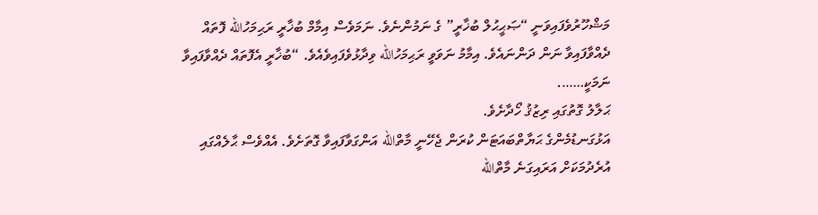މަޝްހޫރުވެފައިވަނީ “ޞަޙީޙުލް ބުޚާރީ” ގެ ނަމުންނެވެ. ނަމަވެސް އިމާމް ބުޚާރީ ރަޙިމަހުالله ފޮތައް ދެއްވާފައިވާ ނަން ދަންނައެވެ. އިމާމު ނަވަވީ ރަޙިމަހުالله ވިދާޅުވެފައިވެއެވެ. “ބުޚާރީ އެފޮތައް ދެއްވާފައިވާ ނަމަކީ…….
ޙަލާލު ގޮތުގައި ރިޒުޤު ހޯދާށެވެ.
އަޅުގަނޑުމެންގެ ޙަޔާތްބައަޓަން ކުރަން ޖެހޭނީ މާތްالله އަންގަވާފައިވާ ގޮތަށެވެ. އެއްވެސް ޙާލެއްގައި އުރެދުމަކަށް އަރައިގަނެ މާތްالله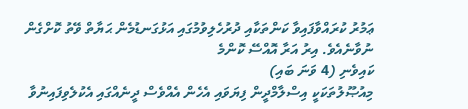ޢަމުރު ކުރައްވާފައިވާ ކަންތަކާއި ދުރުހެލިވުމުގައި އަޅުގަނޑުމެން ޙަޔާތް ވޭތު ކޮށްގެން ނުވާނެއެވެ. އިރު އަރާ އޮއްސޭ ކޮންމެ
ކައިވެނި (4 ވަނަ ބައި)
މިއުޞޫލުތަކަކީ އިސްލާމްދީން ފިޔަވައި އެހެން އެއްވެސް ދީނެއްގައި އެކުލެވިފައިނުވާ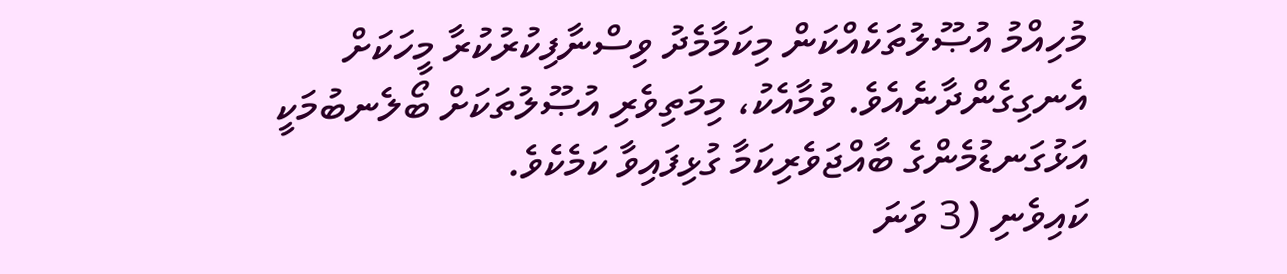މުހިއްމު އުޞޫލުތަކެއްކަން މިކަމާމެދު ވިސްނާފިކުރުކުރާ މީހަކަށް އެނގިގެންދާނެއެވެ. ވުމާއެކު، މިމަތިވެރި އުޞޫލުތަކަށް ބޯލެނބުމަކީ އަޅުގަނޑުމެންގެ ބާއްޖަވެރިކަމާ ގުޅިފައިވާ ކަމެކެވެ.
ކައިވެނި (3 ވަނަ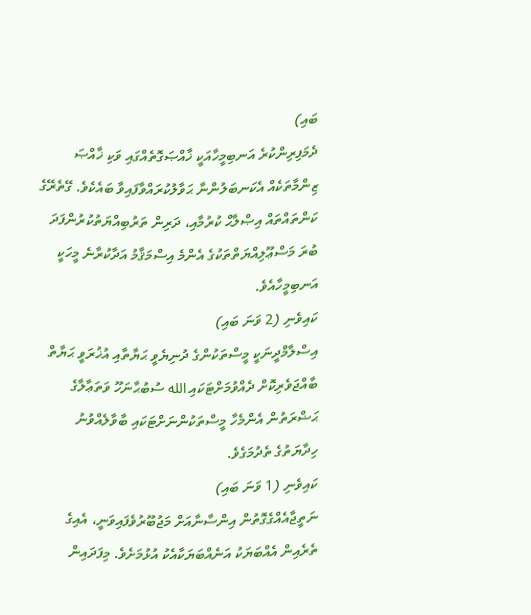ބައި)
ދެމަފިރިންކުރެ އަނބިމީހާއަކީ ޚާއްޞަގޮތެއްގައި ވަކި ޚާއްޞަ ޒިންމާތަކެއް އެކަނބަލުންނާ ޙަވާލުކުރައްވާފައިވާ ބައެކެވެ. ގޭތެރޭގެ ކަންތައްތައް އިޞްލާޙް ކުރުމާއި، ދަރިން ތަރުބިއްޔަތުކުރުންފަދަ ބުރަ މަސްޢޫލިއްޔަތްތަކުގެ އެންމެ އިސްމަޤާމު އަދާކުރާނެ މީހަކީ އަނބިމީހާއެވެ.
ކައިވެނި (2 ވަނަ ބައި)
އިސްލާމްދީނަކީ މީސްތަކުންގެ ދުނިޔެވީ ޙަޔާތާއި އުޚުރަވީ ޙަޔާތް ބާއްޖަވެރިކޮށް ދެއްވުމަށްޓަކައި الله ސުބުޙާނަހޫ ވަތަޢާލާގެ ޙަޟްރަތުން އެންމެހާ މީސްތަކުންނަށްޓަކައި ބާވާލެއްވުނު ހިދާޔަތުގެ ތެދުމަގެވެ.
ކައިވެނި (1 ވަނަ ބައި)
ނަތީޖާއެއްގެގޮތުން އިންސާނާއަށް މަޖުބޫރުވެފައިވަނީ، އެއިގެ ތެރެއިން އެއްބަޔަކު އަނެއްބަޔަކާއެކު އުޅުމަށެވެ. މިފަދައިން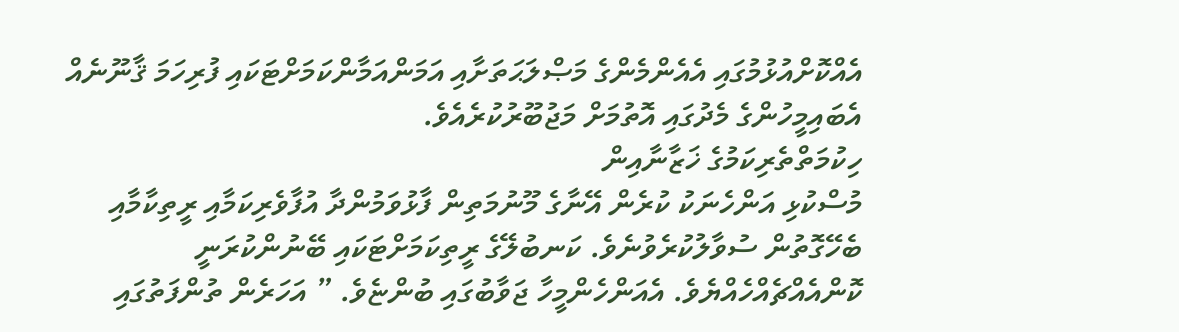އެއްކޮށްއުޅުމުގައި އެއެންމެންގެ މަޞްލަޙަތަށާއި އަމަންއަމާންކަމަށްޓަކައި ފުރިހަމަ ޤާނޫނެއް އެބައިމީހުންގެ މެދުގައި އޮތުމަށް މަޖުބޫރުކުރެއެވެ.
ހިކުމަތްތެރިކަމުގެ ޚަޒާނާއިން
މުސްކުޅި އަންހެނަކު ކުރެން އޭނާގެ މޫނުމަތިން ފާޅުވަމުންދާ އުފާވެރިކަމާއި ރީތިކާމާއި ބެހޭގޮތުން ސުވާލުކުރެވުނެވެ. ކަނބުލޭގެ ރީތިކަމަށްޓަކައި ބޭނުންކުރަނީ ކޮންއެއްޗެއްހެއްޔެވެ. އެއަންހެންމީހާ ޖަވާބުގައި ބުންޏެވެ. ” އަހަރެން ތުންފަތުގައި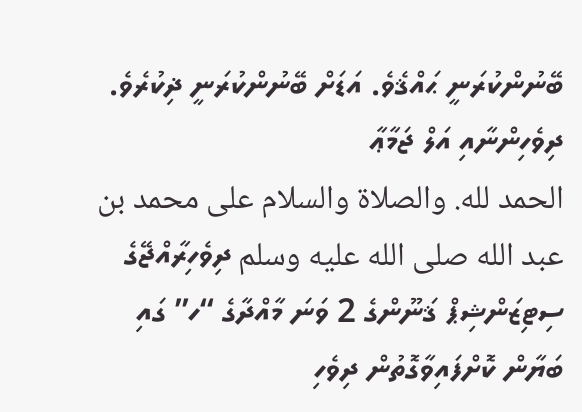ބޭނުންކުރަނީ ޙައްޤެވެ. އަޑަށް ބޭނުންކުރަނީ ޛިކުރެވެ.
ދިވެހިންނާއި އަލް ޖަމާޢާ
الحمد لله. والصلاة والسلام على محمد بن عبد الله صلى الله عليه وسلم ދިވެހިރާއްޖޭގެ ސިޓިޒަންޝިޕް ޤަނޫންގެ 2 ވަނަ މާއްދާގެ “ހ” ގައި ބަޔާން ކޮށްފައިވާގޮތުން ދިވެހި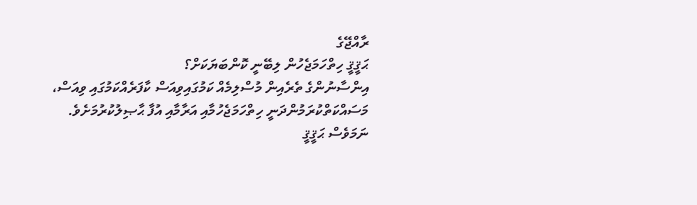ރާއްޖޭގެ
ޙަޤީޤީ ހިތްހަމަޖެހުން ލިބޭނީ ކޮންބަޔަކަށް؟
އިންސާނުންގެ ތެރެއިން މުސްލިމެއް ކަމުގައިވިއަސް ކާފަރެއްކަމުގައި ވިއަސް، މަސައްކަތްކުރަމުންދަނީ ހިތްހަމަޖެހުމާއި އަރާމާއި އުފާ ޙާޞިލުކުރުމަށެވެ. ނަމަވެސް ޙަޤީޤީ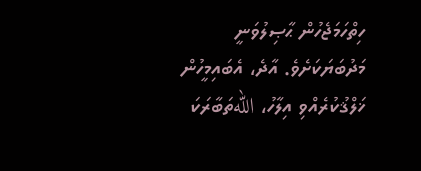ހިތްހަމަޖެހުން ޙާޞިލުވަނީ މަދުބަޔަކަށެވެ. އާދެ، އެބައިމީހުން ޚަލްޤުކުރެއްވި އިލާހު، اللهތަބާރަކަ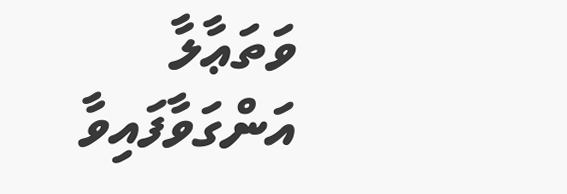ވަތަޢާލާ އަންގަވާފައިވާ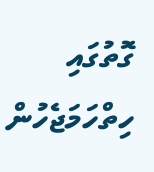ގޮތުގައި ހިތްހަމަޖެހުން